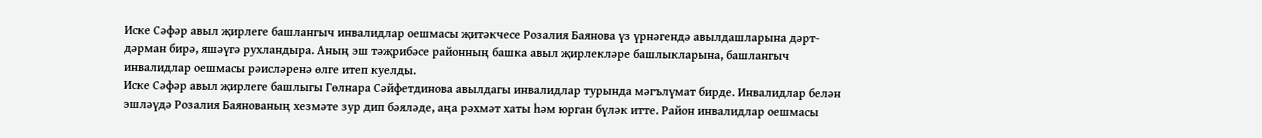Иске Сәфәр авыл җирлеге башлангыч инвалидлар оешмасы җитәкчесе Розалия Баянова үз үрнәгендә авылдашларына дәрт-дәрман бирә, яшәүгә рухландыра. Аның эш тәҗрибәсе районның башка авыл җирлекләре башлыкларына, башлангыч инвалидлар оешмасы рәисләренә өлге итеп куелды.
Иске Сәфәр авыл җирлеге башлыгы Гөлнара Сәйфетдинова авылдагы инвалидлар турында мәгълүмат бирде. Инвалидлар белән эшләүдә Розалия Баянованың хезмәте зур дип бәяләде, аңа рәхмәт хаты һәм юрган бүләк итте. Район инвалидлар оешмасы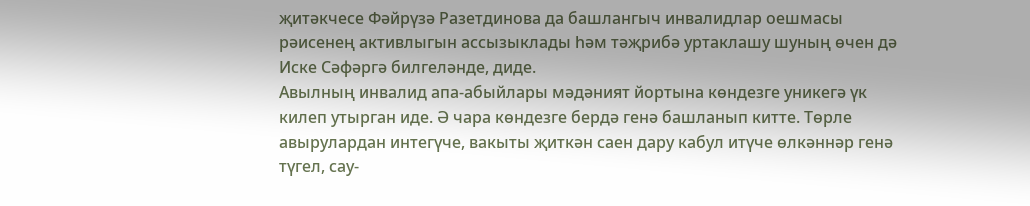җитәкчесе Фәйрүзә Разетдинова да башлангыч инвалидлар оешмасы рәисенең активлыгын ассызыклады һәм тәҗрибә уртаклашу шуның өчен дә Иске Сәфәргә билгеләнде, диде.
Авылның инвалид апа-абыйлары мәдәният йортына көндезге уникегә үк килеп утырган иде. Ә чара көндезге бердә генә башланып китте. Төрле авырулардан интегүче, вакыты җиткән саен дару кабул итүче өлкәннәр генә түгел, сау-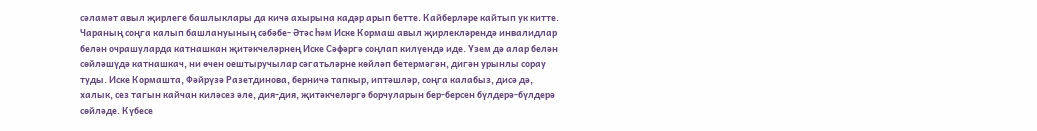сәламәт авыл җирлеге башлыклары да кичә ахырына кадәр арып бетте. Кайберләре кайтып ук китте.
Чараның соңга калып башлануының сәбәбе- Әтәс һәм Иске Кормаш авыл җирлекләрендә инвалидлар белән очрашуларда катнашкан җитәкчеләрнең Иске Сәфәргә соңлап килүендә иде. Үзем дә алар белән сөйләшүдә катнашкач, ни өчен оештыручылар сәгатьләрне көйләп бетермәгән, дигән урынлы сорау туды. Иске Кормашта, Фәйрүзә Разетдинова, берничә тапкыр, иптәшләр, соңга калабыз, дисә дә, халык, сез тагын кайчан киләсез әле, дия-дия, җитәкчеләргә борчуларын бер-берсен бүлдерә-бүлдерә сөйләде. Күбесе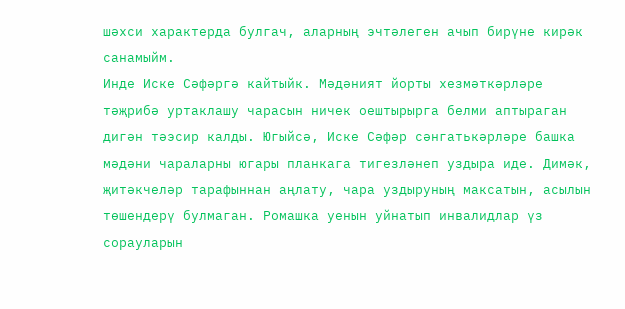шәхси характерда булгач, аларның эчтәлеген ачып бирүне кирәк санамыйм.
Инде Иске Сәфәргә кайтыйк. Мәдәният йорты хезмәткәрләре тәҗрибә уртаклашу чарасын ничек оештырырга белми аптыраган дигән тәэсир калды. Югыйсә, Иске Сәфәр сәнгатькәрләре башка мәдәни чараларны югары планкага тигезләнеп уздыра иде. Димәк, җитәкчеләр тарафыннан аңлату, чара уздыруның максатын, асылын төшендерү булмаган. Ромашка уенын уйнатып инвалидлар үз сорауларын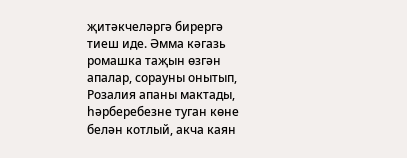җитәкчеләргә бирергә тиеш иде. Әмма кәгазь ромашка таҗын өзгән апалар, сорауны онытып, Розалия апаны мактады, һәрберебезне туган көне белән котлый, акча каян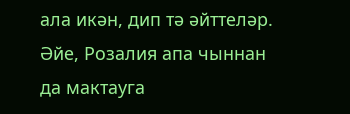ала икән, дип тә әйттеләр. Әйе, Розалия апа чыннан да мактауга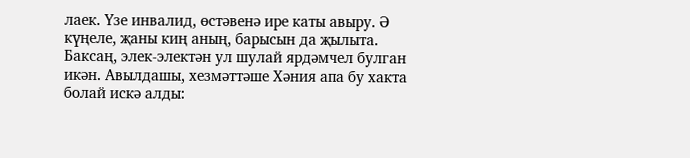лаек. Үзе инвалид, өстәвенә ире каты авыру. Ә күңеле, җаны киң аның, барысын да җылыта. Баксаң, элек-электән ул шулай ярдәмчел булган икән. Авылдашы, хезмәттәше Хәния апа бу хакта болай искә алды: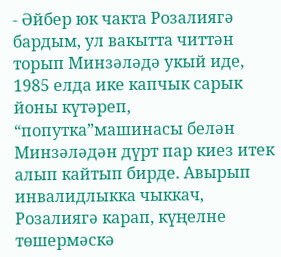- Әйбер юк чакта Розалиягә бардым, ул вакытта читтән торып Минзәләдә укый иде, 1985 елда ике капчык сарык йоны күтәреп, “попутка”машинасы белән Минзәләдән дүрт пар киез итек алып кайтып бирде. Авырып инвалидлыкка чыккач, Розалиягә карап, күңелне төшермәскә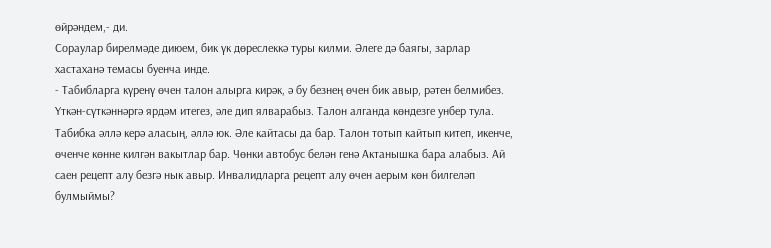өйрәндем,- ди.
Сораулар бирелмәде диюем, бик үк дөреслеккә туры килми. Әлеге дә баягы, зарлар хастаханә темасы буенча инде.
- Табибларга күренү өчен талон алырга кирәк, ә бу безнең өчен бик авыр, рәтен белмибез. Үткән-сүткәннәргә ярдәм итегез, әле дип ялварабыз. Талон алганда көндезге унбер тула. Табибка әллә керә аласың, әллә юк. Әле кайтасы да бар. Талон тотып кайтып китеп, икенче, өченче көнне килгән вакытлар бар. Чөнки автобус белән генә Актанышка бара алабыз. Ай саен рецепт алу безгә нык авыр. Инвалидларга рецепт алу өчен аерым көн билгеләп булмыймы?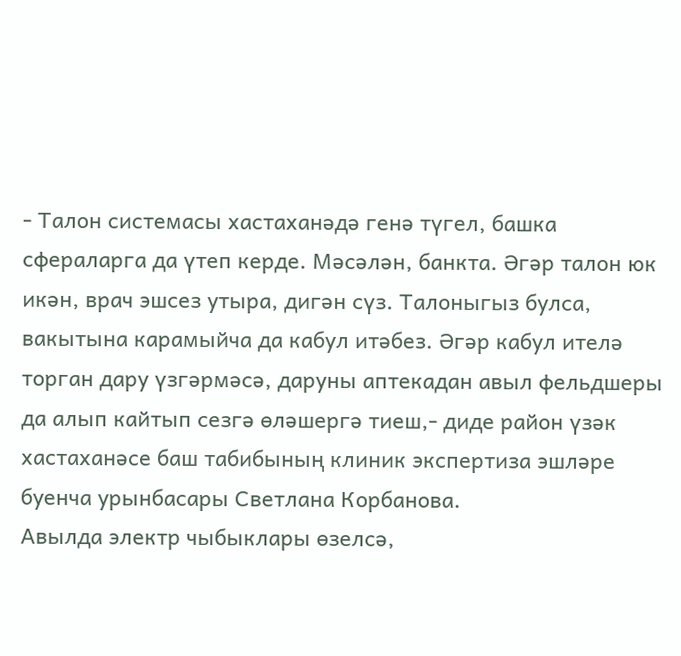- Талон системасы хастаханәдә генә түгел, башка сфераларга да үтеп керде. Мәсәлән, банкта. Әгәр талон юк икән, врач эшсез утыра, дигән сүз. Талоныгыз булса, вакытына карамыйча да кабул итәбез. Әгәр кабул ителә торган дару үзгәрмәсә, даруны аптекадан авыл фельдшеры да алып кайтып сезгә өләшергә тиеш,- диде район үзәк хастаханәсе баш табибының клиник экспертиза эшләре буенча урынбасары Светлана Корбанова.
Авылда электр чыбыклары өзелсә,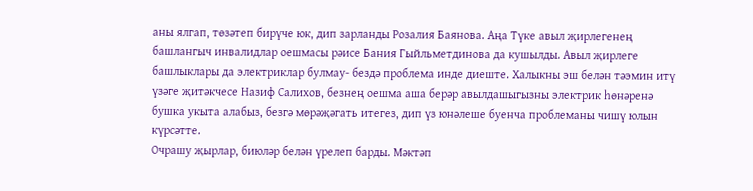аны ялгап, төзәтеп бирүче юк, дип зарланды Розалия Баянова. Аңа Түке авыл җирлегенең башлангыч инвалидлар оешмасы рәисе Бания Гыйльметдинова да кушылды. Авыл җирлеге башлыклары да электриклар булмау- бездә проблема инде диеште. Халыкны эш белән тәэмин итү үзәге җитәкчесе Назиф Салихов, безнең оешма аша берәр авылдашыгызны электрик һөнәренә бушка укыта алабыз, безгә мөрәҗәгать итегез, дип үз юнәлеше буенча проблеманы чишү юлын күрсәтте.
Очрашу җырлар, биюләр белән үрелеп барды. Мәктәп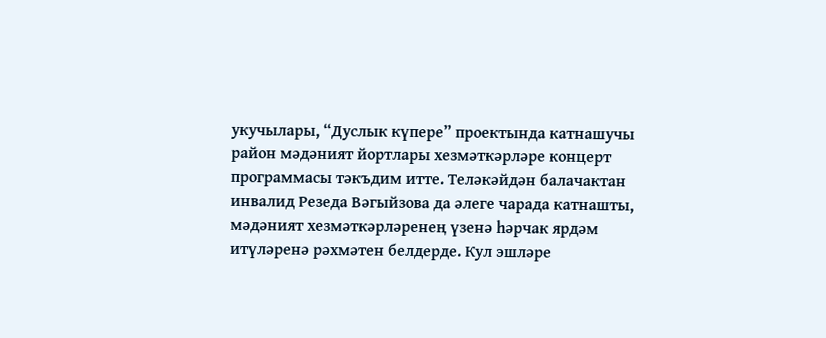укучылары, “Дуслык күпере” проектында катнашучы район мәдәният йортлары хезмәткәрләре концерт программасы тәкъдим итте. Теләкәйдән балачактан инвалид Резеда Вәгыйзова да әлеге чарада катнашты, мәдәният хезмәткәрләренең үзенә һәрчак ярдәм итүләренә рәхмәтен белдерде. Кул эшләре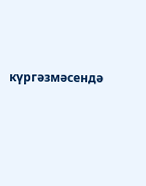күргәзмәсендә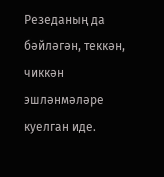Резеданың да бәйләгән, теккән, чиккән эшләнмәләре куелган иде.